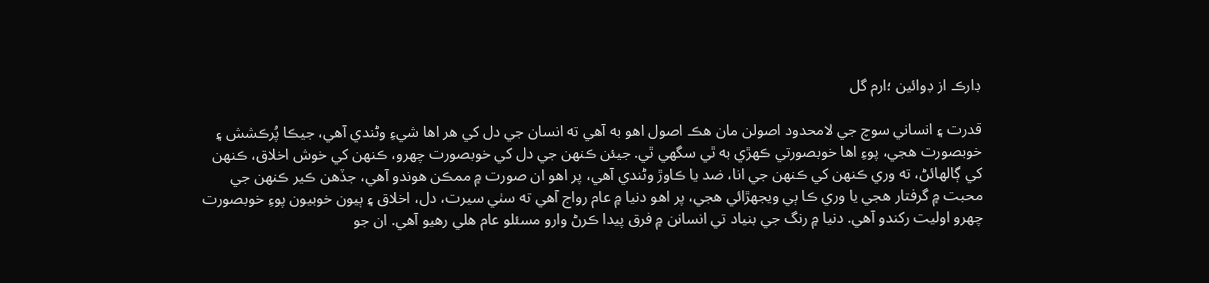ڊارڪ از ڊوائين ؛ارم گل

قدرت ۽ انساني سوچ جي لامحدود اصولن مان هڪ اصول اهو به آهي ته انسان جي دل کي هر اها شيءِ وڻندي آهي، جيڪا پُرڪشش ۽ خوبصورت هجي، پوءِ اها خوبصورتي ڪهڙي به ٿي سگهي ٿي. جيئن ڪنهن جي دل کي خوبصورت چهرو، ڪنهن کي خوش اخلاق، ڪنهن کي ڳالهائڻ، ته وري ڪنهن کي ڪنهن جي انا، ضد يا ڪاوڙ وڻندي آهي، پر اهو ان صورت ۾ ممڪن هوندو آهي، جڏهن ڪير ڪنهن جي محبت ۾ گرفتار هجي يا وري ڪا ٻي ويجهڙائي هجي، پر اهو دنيا ۾ عام رواج آهي ته سٺي سيرت، دل، اخلاق ۽ ٻيون خوبيون پوءِ خوبصورت چهرو اوليت رکندو آهي. دنيا ۾ رنگ جي بنياد تي انسانن ۾ فرق پيدا ڪرڻ وارو مسئلو عام هلي رهيو آهي. ان جو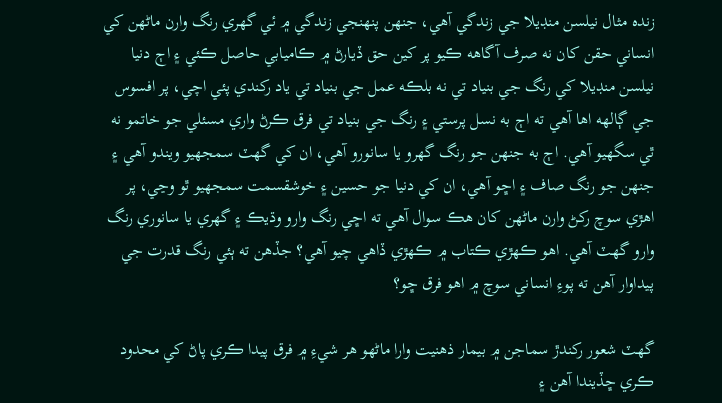زنده مثال نيلسن منڊيلا جي زندگي آهي، جنهن پنهنجي زندگي ۾ ئي گهري رنگ وارن ماڻهن کي انساني حقن کان نه صرف آگاهه ڪيو پر کين حق ڏيارڻ ۾ ڪاميابي حاصل ڪئي ۽ اڄ دنيا نيلسن منڊيلا کي رنگ جي بنياد تي نه بلڪه عمل جي بنياد تي ياد رکندي پئي اچي، پر افسوس جي ڳالهه اها آهي ته اڄ به نسل پرستي ۽ رنگ جي بنياد تي فرق ڪرڻ واري مسئلي جو خاتمو نه ٿي سگهيو آهي. اڄ به جنهن جو رنگ گهرو يا سانورو آهي، ان کي گهٽ سمجهيو ويندو آهي ۽ جنهن جو رنگ صاف ۽ اڇو آهي، ان کي دنيا جو حسين ۽ خوشقسمت سمجهيو ٿو وڃي، پر اهڙي سوچ رکڻ وارن ماڻهن کان هڪ سوال آهي ته اڇي رنگ وارو وڌيڪ ۽ گهري يا سانوري رنگ وارو گهٽ آهي. اهو ڪهڙي ڪتاب ۾ ڪهڙي ڏاهي چيو آهي؟ جڏهن ته ٻئي رنگ قدرت جي پيداوار آهن ته پوءِ انساني سوچ ۾ اهو فرق ڇو؟

گهٽ شعور رکندڙ سماجن ۾ بيمار ذهنيت وارا ماڻهو هر شيءِ ۾ فرق پيدا ڪري پاڻ کي محدود ڪري ڇڏيندا آهن ۽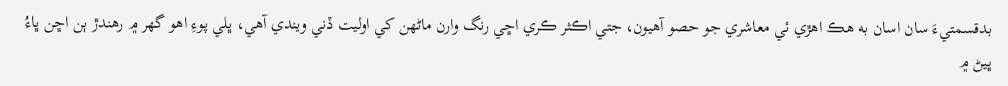بدقسمتيءَ سان اسان به هڪ اهڙي ئي معاشري جو حصو آهيون، جتي اڪثر ڪري اڇي رنگ وارن ماڻهن کي اوليت ڏني ويندي آهي، ڀلي پوءِ اهو گهر ۾ رهندڙ ٻن اڇن ڀاءُ ڀيڻ ۾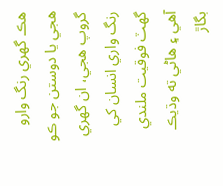هڪ گهري رنگ وارو هجي يا دوستن جو ڪو گروپ هجي، ان گهري رنگ واري انسان کي گهٽ فوقيت ملندي آهي ۽ هاڻي ته وڌيڪ بگاڙ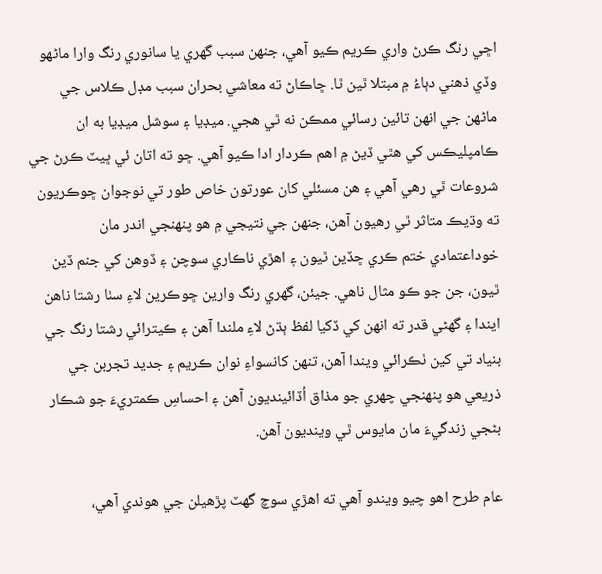اڇي رنگ ڪرڻ واري ڪريم ڪيو آهي، جنهن سبب گهري يا سانوري رنگ وارا ماڻهو وڏي ذهني دٻاءُ ۾ مبتلا ٿين ٿا. ڇاڪاڻ ته معاشي بحران سبب مڊل ڪلاس جي ماڻهن جي انهن تائين رسائي ممڪن نه ٿي هجي. ميڊيا ۽ سوشل ميڊيا به ان ڪامپليڪس کي هٿي ڏيڻ ۾ اهم ڪردار ادا ڪيو آهي. ڇو ته اتان ئي ڀيٽ ڪرڻ جي شروعات ٿي رهي آهي ۽ هن مسئلي کان عورتون خاص طور تي نوجوان ڇوڪريون ته وڌيڪ متاثر ٿي رهيون آهن، جنهن جي نتيجي ۾ هو پنهنجي اندر مان خوداعتمادي ختم ڪري ڇڏين ٿيون ۽ اهڙي ناڪاري سوچن ۽ ڏوهن کي جنم ڏين ٿيون، جن جو ڪو مثال ناهي. جيئن، گهري رنگ وارين ڇوڪرين لاءِ سٺا رشتا ناهن ايندا ۽ گهڻي قدر ته انهن کي ڏکيا لفظ ٻڌڻ لاءِ ملندا آهن ۽ ڪيترائي رشتا رنگ جي بنياد تي کين ٺڪرائي ويندا آهن، تنهن کانسواءِ نوان ڪريم ۽ جديد تجربن جي ذريعي هو پنهنجي چهري جو مذاق اُڏائينديون آهن ۽ احساسِ ڪمتريءَ جو شڪار بڻجي زندگيءَ مان مايوس ٿي وينديون آهن.

عام طرح اهو چيو ويندو آهي ته اهڙي سوچ گهٽ پڙهيلن جي هوندي آهي،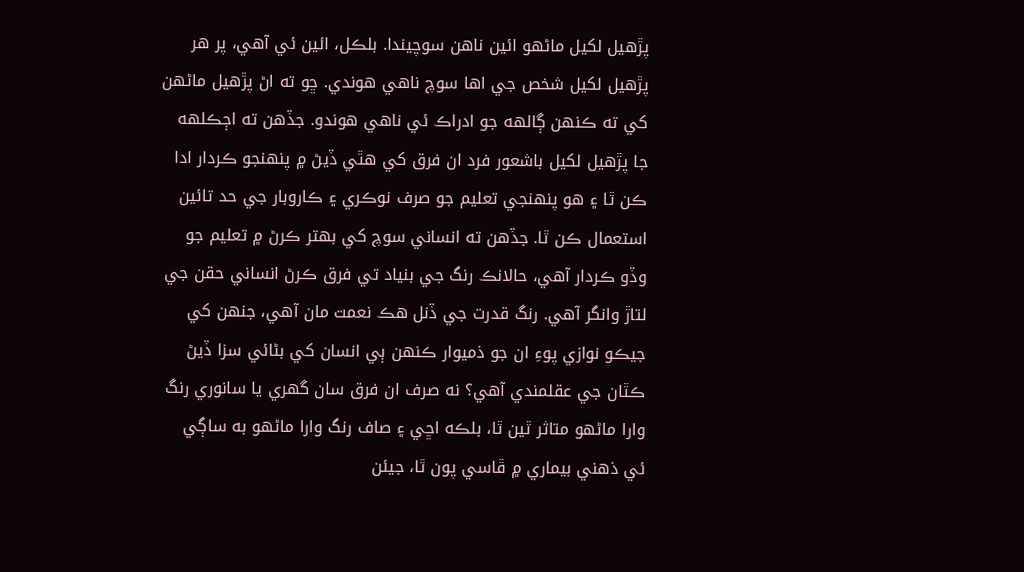پڙهيل لکيل ماڻهو ائين ناهن سوچيندا. بلڪل، ائين ئي آهي، پر هر پڙهيل لکيل شخص جي اها سوچ ناهي هوندي. ڇو ته اڻ پڙهيل ماڻهن کي ته ڪنهن ڳالهه جو ادراڪ ئي ناهي هوندو. جڏهن ته اڄڪلهه جا پڙهيل لکيل باشعور فرد ان فرق کي هٿي ڏيڻ ۾ پنهنجو ڪردار ادا ڪن ٿا ۽ هو پنهنجي تعليم جو صرف نوڪري ۽ ڪاروبار جي حد تائين استعمال ڪن ٿا. جڏهن ته انساني سوچ کي بهتر ڪرڻ ۾ تعليم جو وڏو ڪردار آهي، حالانڪ رنگ جي بنياد تي فرق ڪرڻ انساني حقن جي لتاڙ وانگر آهي. رنگ قدرت جي ڏنل هڪ نعمت مان آهي، جنهن کي جيڪو نوازي پوءِ ان جو ذميوار ڪنهن ٻي انسان کي بڻائي سزا ڏيڻ ڪٿان جي عقلمندي آهي؟ نه صرف ان فرق سان گهري يا سانوري رنگ وارا ماڻهو متاثر ٿين ٿا، بلڪه اڇي ۽ صاف رنگ وارا ماڻهو به ساڳي ئي ذهني بيماري ۾ ڦاسي پون ٿا، جيئن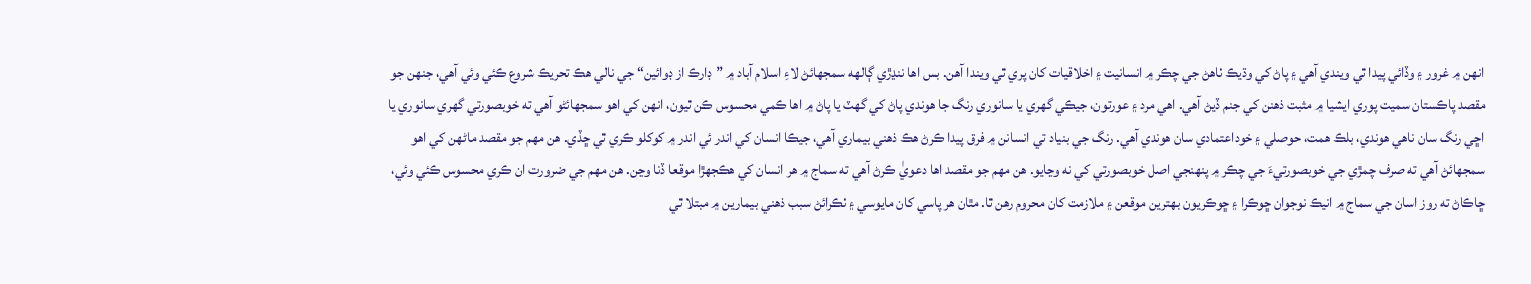انهن ۾ غرور ۽ وڏائي پيدا ٿي ويندي آهي ۽ پاڻ کي وڌيڪ ٺاهڻ جي چڪر ۾ انسانيت ۽ اخلاقيات کان پري ٿي ويندا آهن. بس اها ننڍڙي ڳالهه سمجهائڻ لاءِ اسلام آباد ۾ ”ڊارڪ از ڊوائين“ جي نالي هڪ تحريڪ شروع ڪئي وئي آهي، جنهن جو مقصد پاڪستان سميت پوري ايشيا ۾ مثبت ذهنن کي جنم ڏيڻ آهي. اهي مرد ۽ عورتون، جيڪي گهري يا سانوري رنگ جا هوندي پاڻ کي گهٽ يا پاڻ ۾ اها ڪمي محسوس ڪن ٿيون، انهن کي اهو سمجهائڻو آهي ته خوبصورتي گهري سانوري يا اڇي رنگ سان ناهي هوندي، بلڪ همت، حوصلي ۽ خوداعتمادي سان هوندي آهي. رنگ جي بنياد تي انسانن ۾ فرق پيدا ڪرڻ هڪ ذهني بيماري آهي، جيڪا انسان کي اندر ئي اندر ۾ کوکلو ڪري ٿي ڇڏي. هن مهم جو مقصد ماڻهن کي اهو سمجهائڻ آهي ته صرف چمڙي جي خوبصورتيءَ جي چڪر ۾ پنهنجي اصل خوبصورتي کي نه وڃايو. هن مهم جو مقصد اها دعويٰ ڪرڻ آهي ته سماج ۾ هر انسان کي هڪجهڙا موقعا ڏنا وڃن. هن مهم جي ضرورت ان ڪري محسوس ڪئي وئي، ڇاڪاڻ ته روز اسان جي سماج ۾ انيڪ نوجوان ڇوڪرا ۽ ڇوڪريون بهترين موقعن ۽ ملازمت کان محروم رهن ٿا. مٿان هر پاسي کان مايوسي ۽ ٺڪرائڻ سبب ذهني بيمارين ۾ مبتلا ٿي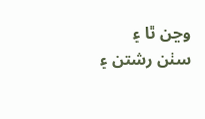وڃن ٿا ۽ سٺن رشتن ۽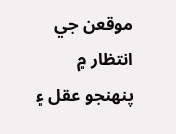موقعن جي انتظار ۾ پنهنجو عقل ۽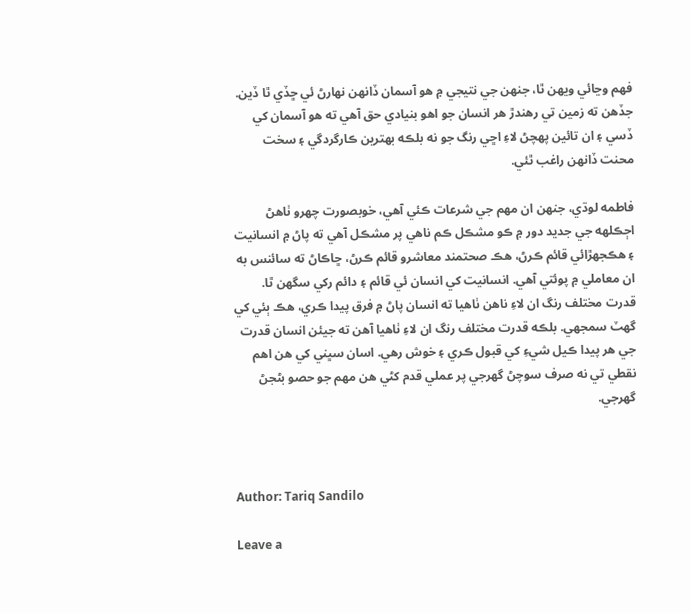فهم وڃائي ويهن ٿا، جنهن جي نتيجي ۾ هو آسمان ڏانهن نهارڻ ئي ڇڏي ٿا ڏين. جڏهن ته زمين تي رهندڙ هر انسان جو اهو بنيادي حق آهي ته هو آسمان کي ڏسي ۽ ان تائين پهچڻ لاءِ اڇي رنگ جو نه بلڪه بهترين ڪارگردگي ۽ سخت محنت ڏانهن راغب ٿئي.

فاطمه لوڌي، جنهن ان مهم جي شرعات ڪئي آهي، خوبصورت چهرو ٺاهڻ اڄڪلهه جي جديد دور ۾ ڪو مشڪل ڪم ناهي پر مشڪل آهي ته پاڻ ۾ انسانيت ۽ هڪجهڙائي قائم ڪرڻ، هڪ صحتمند معاشرو قائم ڪرڻ، ڇاڪاڻ ته سائنس به ان معاملي ۾ پوئتي آهي. انسانيت کي انسان ئي قائم ۽ دائم رکي سگهن ٿا. قدرت مختلف رنگ ان لاءِ ناهن ٺاهيا ته انسان پاڻ ۾ فرق پيدا ڪري، هڪ ٻئي کي گهٽ سمجهي. بلڪه قدرت مختلف رنگ ان لاءِ ٺاهيا آهن ته جيئن انسان قدرت جي هر پيدا ڪيل شيءِ کي قبول ڪري ۽ خوش رهي. اسان سڀني کي هن اهم نقطي تي نه صرف سوچڻ گهرجي پر عملي قدم کڻي هن مهم جو حصو بڻجڻ گهرجي.



Author: Tariq Sandilo

Leave a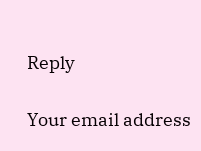Reply

Your email address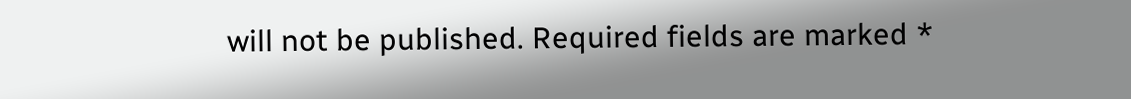will not be published. Required fields are marked *